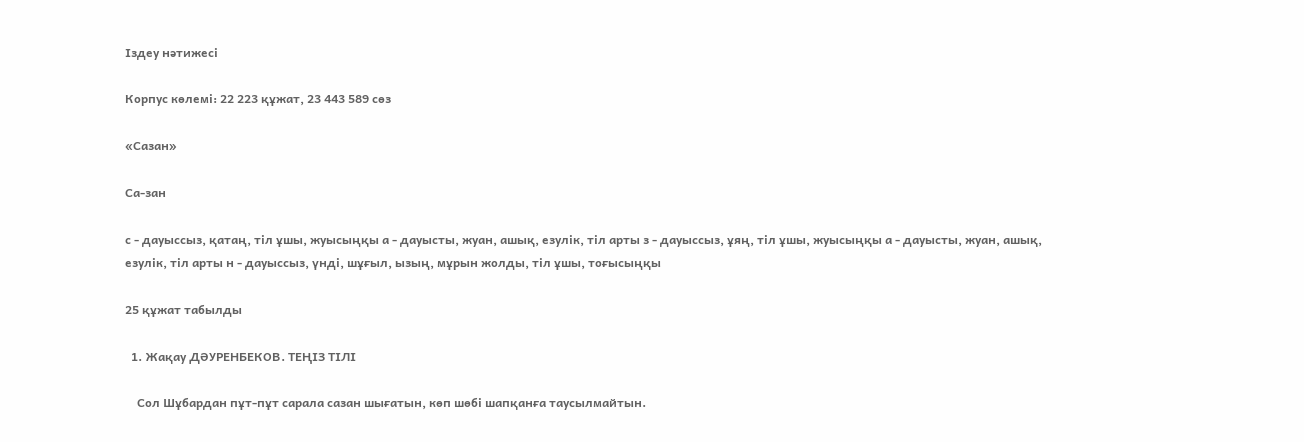Іздеу нәтижесі

Корпус көлемі: 22 223 құжат, 23 443 589 сөз

«Сазан»

Са-зан

с - дауыссыз, қатаң, тіл ұшы, жуысыңқы а - дауысты, жуан, ашық, езулік, тіл арты з - дауыссыз, ұяң, тіл ұшы, жуысыңқы а - дауысты, жуан, ашық, езулік, тіл арты н - дауыссыз, үнді, шұғыл, ызың, мұрын жолды, тіл ұшы, тоғысыңқы

25 құжат табылды

  1. Жақау ДӘУРЕНБЕКОВ. ТЕҢІЗ ТІЛІ

    Сол Шұбардан пұт-пұт сарала сазан шығатын, көп шөбі шапқанға таусылмайтын.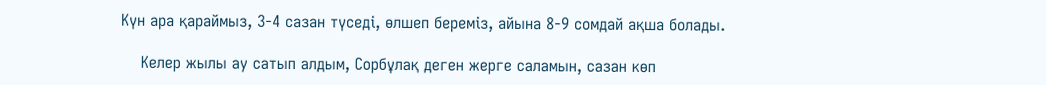Күн ара қараймыз, 3-4 сазан түседі, өлшеп береміз, айына 8-9 сомдай ақша болады.

    Келер жылы ау сатып алдым, Сорбұлақ деген жерге саламын, сазан көп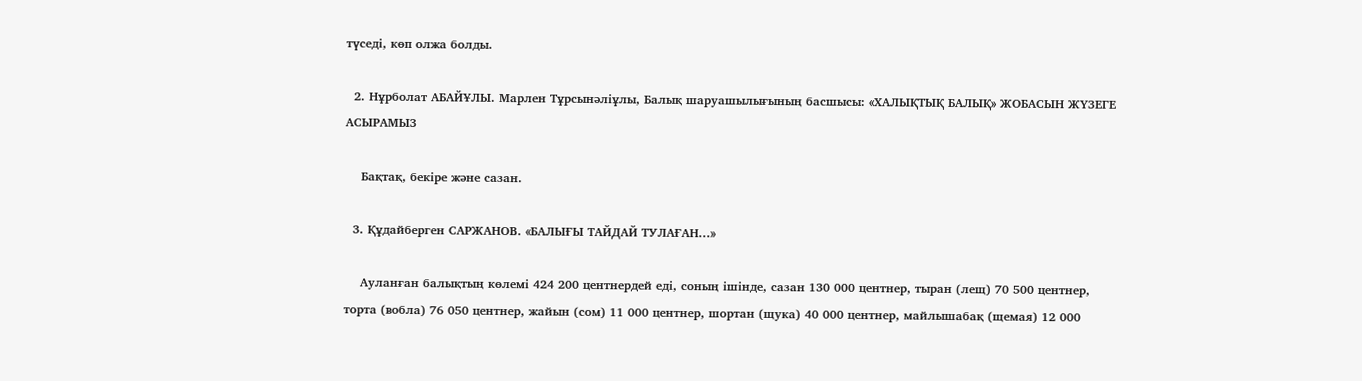түседі, көп олжа болды.

  2. Нұрболат АБАЙҰЛЫ. Марлен Тұрсынәліұлы, Балық шаруашылығының басшысы: «ХАЛЫҚТЫҚ БАЛЫҚ» ЖОБАСЫН ЖҮЗЕГЕ АСЫРАМЫЗ

    Бақтақ, бекіре және сазан.

  3. Құдайберген САРЖАНОВ. «БАЛЫҒЫ ТАЙДАЙ ТУЛАҒАН...»

    Ауланған балықтың көлемі 424 200 центнердей еді, соның ішінде, сазан 130 000 центнер, тыран (лещ) 70 500 центнер, торта (вобла) 76 050 центнер, жайын (сом) 11 000 центнер, шортан (щука) 40 000 центнер, майлышабақ (щемая) 12 000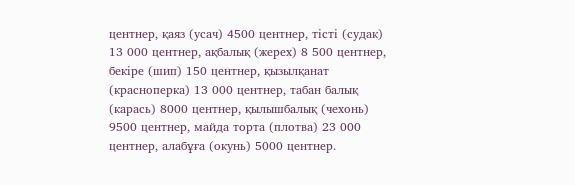центнер, қаяз (усач) 4500 центнер, тісті (судак) 13 000 центнер, ақбалық (жерех) 8 500 центнер, бекіре (шип) 150 центнер, қызылқанат (красноперка) 13 000 центнер, табан балық (карась) 8000 центнер, қылышбалық (чехонь) 9500 центнер, майда торта (плотва) 23 000 центнер, алабұға (окунь) 5000 центнер.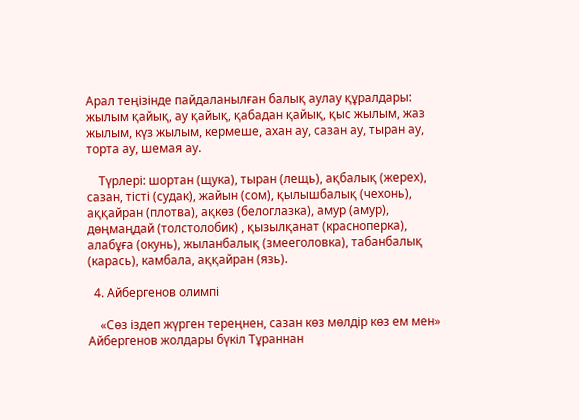Арал теңізінде пайдаланылған балық аулау құралдары: жылым қайық, ау қайық, қабадан қайық, қыс жылым, жаз жылым, күз жылым, кермеше, ахан ау, сазан ау, тыран ау, торта ау, шемая ау.

    Түрлері: шортан (щука), тыран (лещь), ақбалық (жерех), сазан, тісті (судак), жайын (сом), қылышбалық (чехонь), аққайран (плотва), ақкөз (белоглазка), амур (амур), дөңмаңдай (толстолобик) , қызылқанат (красноперка), алабұға (окунь), жыланбалық (змееголовка), табанбалық (карась), камбала, аққайран (язь).

  4. Айбергенов олимпі

    «Сөз іздеп жүрген тереңнен, сазан көз мөлдір көз ем мен» Айбергенов жолдары бүкіл Тұраннан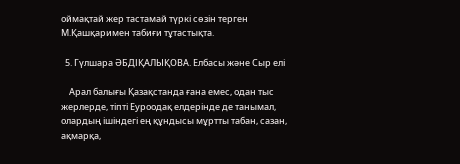оймақтай жер тастамай түркі сөзін терген М.Қашқаримен табиғи тұтастықта.

  5. Гүлшара ӘБДІҚАЛЫҚОВА. Елбасы және Сыр елі

    Арал балығы Қазақстанда ғана емес, одан тыс жерлерде, тіпті Еуроодақ елдерінде де танымал, олардың ішіндегі ең құндысы мұртты табан, сазан, ақмарқа,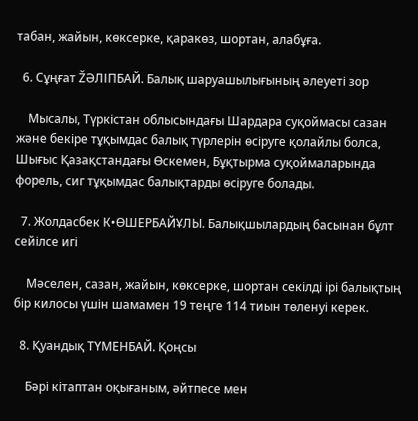табан, жайын, көксерке, қаракөз, шортан, алабұға.

  6. Сұңғат ŽӘЛІПБАЙ. Балық шаруашылығының әлеуеті зор

    Мысалы, Түркістан облысындағы Шардара суқоймасы сазан және бекіре тұқымдас балық түрлерін өсіруге қолайлы болса, Шығыс Қазақстандағы Өскемен, Бұқтырма суқоймаларында форель, сиг тұқымдас балықтарды өсіруге болады.

  7. Жолдасбек К•ӨШЕРБАЙҰЛЫ. Балықшылардың басынан бұлт сейілсе игі

    Мәселен, сазан, жайын, көксерке, шортан секілді ірі балықтың бір килосы үшін шамамен 19 теңге 114 тиын төленуі керек.

  8. Қуандық ТҮМЕНБАЙ. Қоңсы

    Бәрі кітаптан оқығаным, әйтпесе мен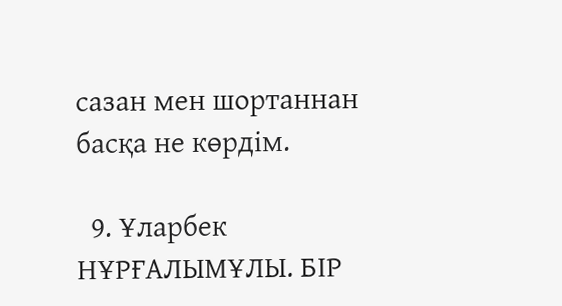сазан мен шортаннан басқа не көрдім.

  9. Ұларбек НҰРҒАЛЫМҰЛЫ. БІР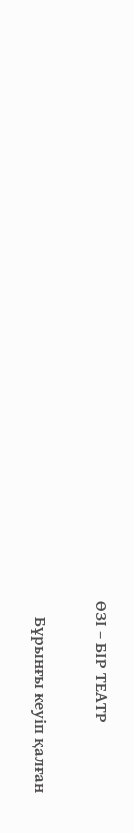ӨЗІ – БІР ТЕАТР

    Бұрынғы кеуіп қалған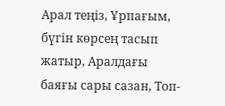Арал теңіз, Ұрпағым, бүгін көрсең тасып жатыр, Аралдағы баяғы сары сазан, Топ-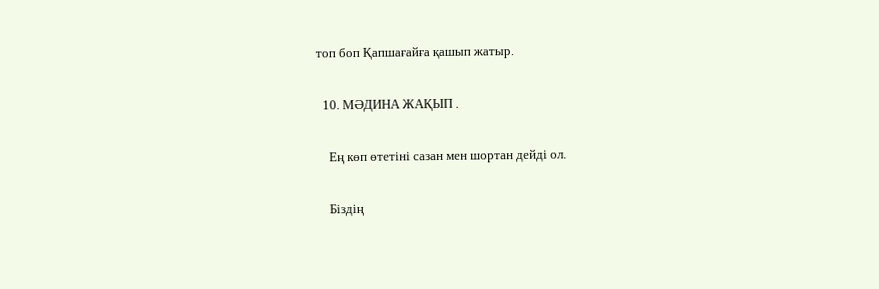топ боп Қапшағайға қашып жатыр.

  10. МӘДИНА ЖАҚЫП .

    Ең көп өтетіні сазан мен шортан дейді ол.

    Біздің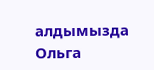алдымызда Ольга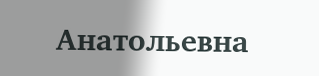Анатольевна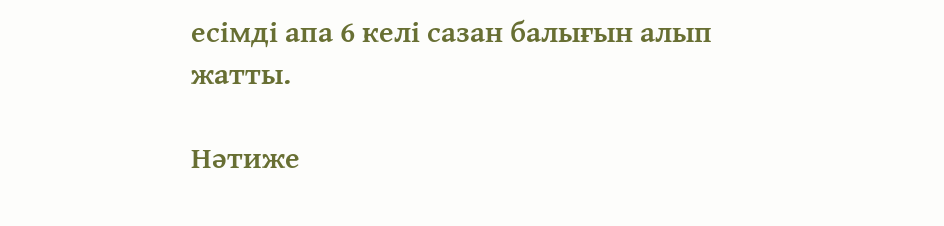есімді апа 6 келі сазан балығын алып жатты.

Нәтиже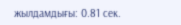жылдамдығы: 0.81 сек.